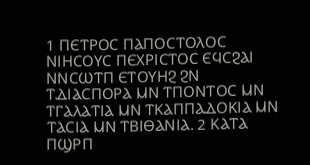1 ⲠⲈⲦⲢⲞⲤ ⲠⲀⲠⲞⲤⲦⲞⲖⲞⲤ ⲚⲒⲎⲤⲞⲨⲤ ⲠⲈⲬⲢⲒⲤⲦⲞⲤ ⲈϤⲤϨⲀⲒ ⲚⲚⲤⲰⲦⲠ ⲈⲦⲞⲨⲎϨ ϨⲚ ⲦⲆⲒⲀⲤⲠⲞⲢⲀ ⲘⲚ ⲦⲠⲞⲚⲦⲞⲤ ⲘⲚ ⲦⲄⲀⲖⲀⲦⲒⲀ ⲘⲚ ⲦⲔⲀⲠⲠⲀⲆⲞⲔⲒⲀ ⲘⲚ ⲦⲀⲤⲒⲀ ⲘⲚ ⲦⲂⲒⲐⲀⲚⲒⲀ. 2 ⲔⲀⲦⲀ ⲠϢⲢⲠ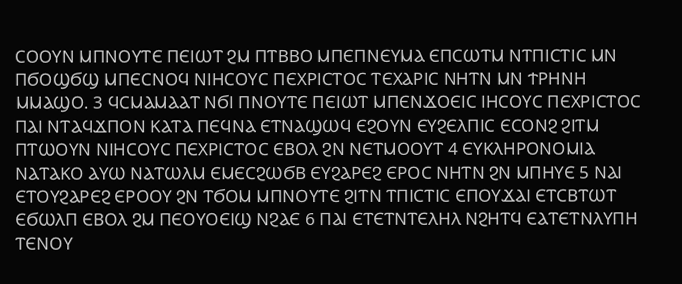ⲤⲞⲞⲨⲚ ⲘⲠⲚⲞⲨⲦⲈ ⲠⲈⲒⲰⲦ ϨⲘ ⲠⲦⲂⲂⲞ ⲘⲠⲈⲠⲚⲈⲨⲘⲀ ⲈⲠⲤⲰⲦⲘ ⲚⲦⲠⲒⲤⲦⲒⲤ ⲘⲚ ⲠϬⲞϢϬϢ ⲘⲠⲈⲤⲚⲞϤ ⲚⲒⲎⲤⲞⲨⲤ ⲠⲈⲬⲢⲒⲤⲦⲞⲤ ⲦⲈⲬⲀⲢⲒⲤ ⲚⲎⲦⲚ ⲘⲚ ϮⲢⲎⲚⲎ ⲘⲘⲀϢⲞ. 3 ϤⲤⲘⲀⲘⲀⲀⲦ ⲚϬⲒ ⲠⲚⲞⲨⲦⲈ ⲠⲈⲒⲰⲦ ⲘⲠⲈⲚϪⲞⲈⲒⲤ ⲒⲎⲤⲞⲨⲤ ⲠⲈⲬⲢⲒⲤⲦⲞⲤ ⲠⲀⲒ ⲚⲦⲀϤϪⲠⲞⲚ ⲔⲀⲦⲀ ⲠⲈϤⲚⲀ ⲈⲦⲚⲀϢⲰϤ ⲈϨⲞⲨⲚ ⲈⲨϨⲈⲖⲠⲒⲤ ⲈⲤⲞⲚϨ ϨⲒⲦⲘ ⲠⲦⲰⲞⲨⲚ ⲚⲒⲎⲤⲞⲨⲤ ⲠⲈⲬⲢⲒⲤⲦⲞⲤ ⲈⲂⲞⲖ ϨⲚ ⲚⲈⲦⲘⲞⲞⲨⲦ 4 ⲈⲨⲔⲖⲎⲢⲞⲚⲞⲘⲒⲀ ⲚⲀⲦⲀⲔⲞ ⲀⲨⲰ ⲚⲀⲦⲰⲖⲘ ⲈⲘⲈⲤϨⲰϬⲂ ⲈⲨϨⲀⲢⲈϨ ⲈⲢⲞⲤ ⲚⲎⲦⲚ ϨⲚ ⲘⲠⲎⲨⲈ 5 ⲚⲀⲒ ⲈⲦⲞⲨϨⲀⲢⲈϨ ⲈⲢⲞⲞⲨ ϨⲚ ⲦϬⲞⲘ ⲘⲠⲚⲞⲨⲦⲈ ϨⲒⲦⲚ ⲦⲠⲒⲤⲦⲒⲤ ⲈⲠⲞⲨϪⲀⲒ ⲈⲦⲤⲂⲦⲰⲦ ⲈϬⲰⲖⲠ ⲈⲂⲞⲖ ϨⲘ ⲠⲈⲞⲨⲞⲈⲒϢ ⲚϨⲀⲈ 6 ⲠⲀⲒ ⲈⲦⲈⲦⲚⲦⲈⲖⲎⲖ ⲚϨⲎⲦϤ ⲈⲀⲦⲈⲦⲚⲖⲨⲠⲎ ⲦⲈⲚⲞⲨ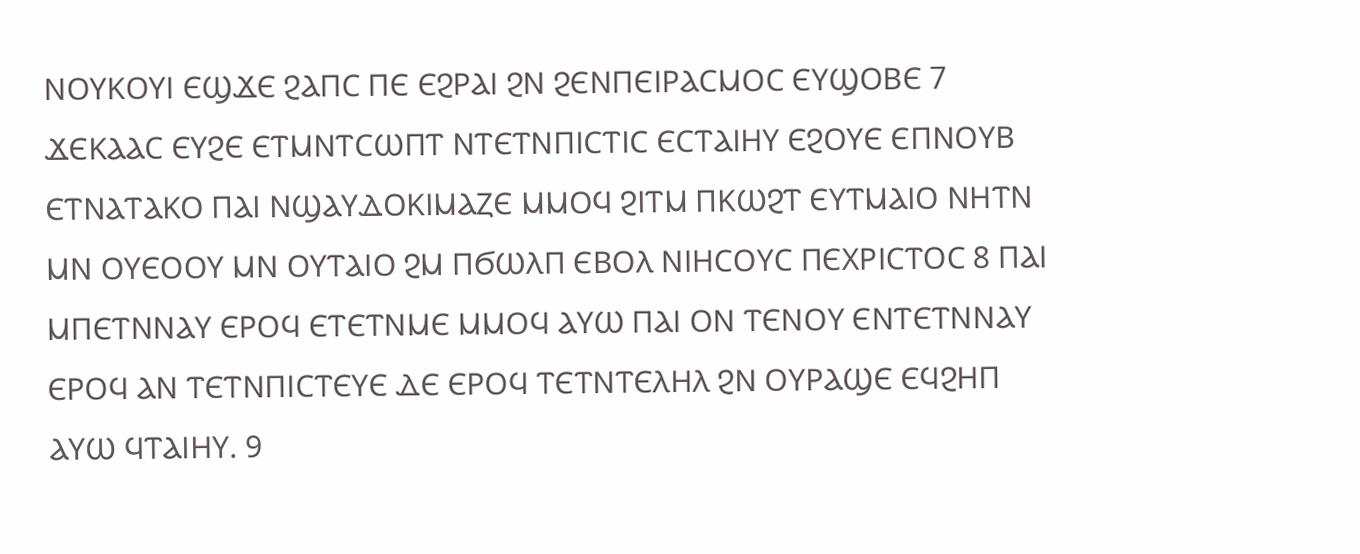ⲚⲞⲨⲔⲞⲨⲒ ⲈϢϪⲈ ϨⲀⲠⲤ ⲠⲈ ⲈϨⲢⲀⲒ ϨⲚ ϨⲈⲚⲠⲈⲒⲢⲀⲤⲘⲞⲤ ⲈⲨϢⲞⲂⲈ 7 ϪⲈⲔⲀⲀⲤ ⲈⲨϨⲈ ⲈⲦⲘⲚⲦⲤⲰⲠⲦ ⲚⲦⲈⲦⲚⲠⲒⲤⲦⲒⲤ ⲈⲤⲦⲀⲒⲎⲨ ⲈϨⲞⲨⲈ ⲈⲠⲚⲞⲨⲂ ⲈⲦⲚⲀⲦⲀⲔⲞ ⲠⲀⲒ ⲚϢⲀⲨⲆⲞⲔⲒⲘⲀⲌⲈ ⲘⲘⲞϤ ϨⲒⲦⲘ ⲠⲔⲰϨⲦ ⲈⲨⲦⲘⲀⲒⲞ ⲚⲎⲦⲚ ⲘⲚ ⲞⲨⲈⲞⲞⲨ ⲘⲚ ⲞⲨⲦⲀⲒⲞ ϨⲘ ⲠϬⲰⲖⲠ ⲈⲂⲞⲖ ⲚⲒⲎⲤⲞⲨⲤ ⲠⲈⲬⲢⲒⲤⲦⲞⲤ 8 ⲠⲀⲒ ⲘⲠⲈⲦⲚⲚⲀⲨ ⲈⲢⲞϤ ⲈⲦⲈⲦⲚⲘⲈ ⲘⲘⲞϤ ⲀⲨⲰ ⲠⲀⲒ ⲞⲚ ⲦⲈⲚⲞⲨ ⲈⲚⲦⲈⲦⲚⲚⲀⲨ ⲈⲢⲞϤ ⲀⲚ ⲦⲈⲦⲚⲠⲒⲤⲦⲈⲨⲈ ⲆⲈ ⲈⲢⲞϤ ⲦⲈⲦⲚⲦⲈⲖⲎⲖ ϨⲚ ⲞⲨⲢⲀϢⲈ ⲈϤϨⲎⲠ ⲀⲨⲰ ϤⲦⲀⲒⲎⲨ. 9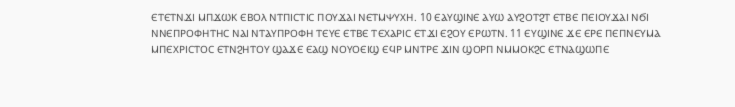ⲈⲦⲈⲦⲚϪⲒ ⲘⲠϪⲰⲔ ⲈⲂⲞⲖ ⲚⲦⲠⲒⲤⲦⲒⲤ ⲠⲞⲨϪⲀⲒ ⲚⲈⲦⲘⲮⲨⲬⲎ. 10 ⲈⲀⲨϢⲒⲚⲈ ⲀⲨⲰ ⲀⲨϨⲞⲦϨⲦ ⲈⲦⲂⲈ ⲠⲈⲒⲞⲨϪⲀⲒ ⲚϬⲒ ⲚⲚⲈⲠⲢⲞⲪⲎⲦⲎⲤ ⲚⲀⲒ ⲚⲦⲀⲨⲠⲢⲞⲪⲎ ⲦⲈⲨⲈ ⲈⲦⲂⲈ ⲦⲈⲬⲀⲢⲒⲤ ⲈⲦϪⲒ ⲈϨⲞⲨ ⲈⲢⲰⲦⲚ. 11 ⲈⲨϢⲒⲚⲈ ϪⲈ ⲈⲢⲈ ⲠⲈⲠⲚⲈⲨⲘⲀ ⲘⲠⲈⲬⲢⲒⲤⲦⲞⲤ ⲈⲦⲚϨⲎⲦⲞⲨ ϢⲀϪⲈ ⲈⲀϢ ⲚⲞⲨⲞⲈⲒϢ ⲈϤⲢ ⲘⲚⲦⲢⲈ ϪⲒⲚ ϢⲞⲢⲠ ⲚⲘⲘⲞⲔϨⲤ ⲈⲦⲚⲀϢⲰⲠⲈ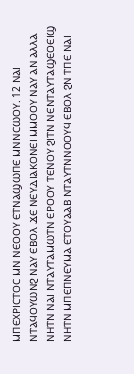ⲘⲠⲈⲬⲢⲒⲤⲦⲞⲤ ⲘⲚ ⲚⲈⲞⲞⲨ ⲈⲦⲚⲀϢⲰⲠⲈ ⲘⲚⲚⲤⲰⲞⲨ. 12 ⲚⲀⲒ ⲚⲦⲀϤⲞⲨⲰⲚϨ ⲚⲀⲨ ⲈⲂⲞⲖ ϪⲈ ⲚⲈⲨⲆⲒⲀⲔⲞⲚⲈⲒ ⲘⲘⲞⲞⲨ ⲚⲀⲨ ⲀⲚ ⲀⲖⲖⲀ ⲚⲎⲦⲚ ⲚⲀⲒ ⲚⲦⲀⲨⲦⲀⲘⲰⲦⲚ ⲈⲢⲞⲞⲨ ⲦⲈⲚⲞⲨ ϨⲒⲦⲚ ⲚⲈⲚⲦⲀⲨⲦⲀϢⲈⲞⲈⲒϢ ⲚⲎⲦⲚ ⲘⲠⲈⲠⲚⲈⲨⲘⲀ ⲈⲦⲞⲨⲀⲀⲂ ⲚⲦⲀⲨⲦⲚⲚⲞⲞⲨϤ ⲈⲂⲞⲖ ϨⲚ ⲦⲠⲈ ⲚⲀⲒ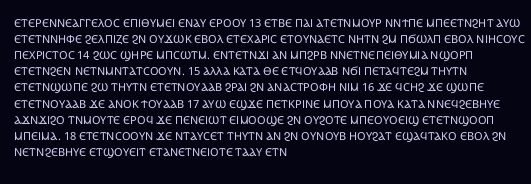ⲈⲦⲈⲢⲈⲚⲚⲈⲀⲄⲄⲈⲖⲞⲤ ⲈⲠⲒⲐⲨⲘⲈⲒ ⲈⲚⲀⲨ ⲈⲢⲞⲞⲨ 13 ⲈⲦⲂⲈ ⲠⲀⲒ ⲀⲦⲈⲦⲚⲘⲞⲨⲢ ⲚⲚϮⲠⲈ ⲘⲠⲈⲈⲦⲚϨⲎⲦ ⲀⲨⲰ ⲈⲦⲈⲦⲚⲚⲎⲪⲈ ϨⲈⲖⲠⲒⲌⲈ ϨⲚ ⲞⲨϪⲰⲔ ⲈⲂⲞⲖ ⲈⲦⲈⲬⲀⲢⲒⲤ ⲈⲦⲞⲨⲚⲀⲈⲦⲤ ⲚⲎⲦⲚ ϨⲘ ⲠϬⲰⲖⲠ ⲈⲂⲞⲖ ⲚⲒⲎⲤⲞⲨⲤ ⲠⲈⲬⲢⲒⲤⲦⲞⲤ 14 ϨⲰⲤ ϢⲎⲢⲈ ⲘⲠⲤⲰⲦⲘ. ⲈⲚⲦⲈⲦⲚϪⲒ ⲀⲚ ⲘⲠϨⲢⲂ ⲚⲚⲈⲦⲚⲈⲠⲈⲒⲐⲨⲘⲒⲀ ⲚϢⲞⲢⲠ ⲈⲦⲈⲦⲚϨⲈⲚ ⲚⲈⲦⲚⲘⲚⲦⲀⲦⲤⲞⲞⲨⲚ. 15 ⲀⲖⲖⲀ ⲔⲀⲦⲀ ⲐⲈ ⲈⲦϤⲞⲨⲀⲀⲂ ⲚϬⲒ ⲠⲈⲦⲀϤⲦⲈϨⲘ ⲦⲎⲨⲦⲚ ⲈⲦⲈⲦⲚϢⲰⲠⲈ ϨⲰ ⲦⲎⲨⲦⲚ ⲈⲦⲈⲦⲚⲞⲨⲀⲀⲂ ϨⲢⲀⲒ ϨⲚ ⲀⲚⲀⲤⲦⲢⲞⲪⲎ ⲚⲒⲘ 16 ϪⲈ ϤⲤⲎϨ ϪⲈ ϢⲰⲠⲈ ⲈⲦⲈⲦⲚⲞⲨⲀⲀⲂ ϪⲈ ⲀⲚⲞⲔ ϮⲞⲨⲀⲀⲂ 17 ⲀⲨⲰ ⲈϢϪⲈ ⲠⲈⲦⲔⲢⲒⲚⲈ ⲘⲠⲞⲨⲀ ⲠⲞⲨⲀ ⲔⲀⲦⲀ ⲚⲚⲈϤϨⲈⲂⲎⲨⲈ ⲀϪⲚϪⲒϨⲞ ⲦⲚⲘⲞⲨⲦⲈ ⲈⲢⲞϤ ϪⲈ ⲠⲈⲚⲈⲒⲰⲦ ⲈⲒⲘⲞⲞϢⲈ ϨⲚ ⲞⲨϨⲞⲦⲈ ⲘⲠⲈⲞⲨⲞⲈⲒϢ ⲈⲦⲈⲦⲚϢⲞⲞⲠ ⲘⲠⲈⲒⲘⲀ. 18 ⲈⲦⲈⲦⲚⲤⲞⲞⲨⲚ ϪⲈ ⲚⲦⲀⲨⲤⲈⲦ ⲦⲎⲨⲦⲚ ⲀⲚ ϨⲚ ⲞⲨⲚⲞⲨⲂ ⲎⲞⲨϨⲀⲦ ⲈϢⲀϤⲦⲀⲔⲞ ⲈⲂⲞⲖ ϨⲚ ⲚⲈⲦⲚϨⲈⲂⲎⲨⲈ ⲈⲦϢⲞⲨⲈⲒⲦ ⲈⲦⲀⲚⲈⲦⲚⲈⲒⲞⲦⲈ ⲦⲀⲀⲨ ⲈⲦⲚ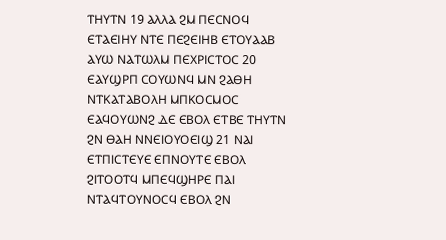ⲦⲎⲨⲦⲚ 19 ⲀⲖⲖⲀ ϨⲘ ⲠⲈⲤⲚⲞϤ ⲈⲦⲀⲈⲒⲎⲨ ⲚⲦⲈ ⲠⲈϨⲈⲒⲎⲂ ⲈⲦⲞⲨⲀⲀⲂ ⲀⲨⲰ ⲚⲀⲦⲰⲖⲘ ⲠⲈⲬⲢⲒⲤⲦⲞⲤ 20 ⲈⲀⲨϢⲢⲠ ⲤⲞⲨⲰⲚϤ ⲘⲚ ϨⲀⲐⲎ ⲚⲦⲔⲀⲦⲀⲂⲞⲖⲎ ⲘⲠⲔⲞⲤⲘⲞⲤ ⲈⲀϤⲞⲨⲰⲚϨ ⲆⲈ ⲈⲂⲞⲖ ⲈⲦⲂⲈ ⲦⲎⲨⲦⲚ ϨⲚ ⲐⲀⲎ ⲚⲚⲈⲒⲞⲨⲞⲈⲒϢ 21 ⲚⲀⲒ ⲈⲦⲠⲒⲤⲦⲈⲨⲈ ⲈⲠⲚⲞⲨⲦⲈ ⲈⲂⲞⲖ ϨⲒⲦⲞⲞⲦϤ ⲘⲠⲈϤϢⲎⲢⲈ ⲠⲀⲒ ⲚⲦⲀϤⲦⲞⲨⲚⲞⲤϤ ⲈⲂⲞⲖ ϨⲚ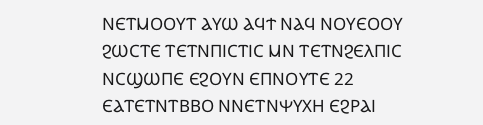ⲚⲈⲦⲘⲞⲞⲨⲦ ⲀⲨⲰ ⲀϤϮ ⲚⲀϤ ⲚⲞⲨⲈⲞⲞⲨ ϨⲰⲤⲦⲈ ⲦⲈⲦⲚⲠⲒⲤⲦⲒⲤ ⲘⲚ ⲦⲈⲦⲚϨⲈⲖⲠⲒⲤ ⲚⲤϢⲰⲠⲈ ⲈϨⲞⲨⲚ ⲈⲠⲚⲞⲨⲦⲈ 22 ⲈⲀⲦⲈⲦⲚⲦⲂⲂⲞ ⲚⲚⲈⲦⲚⲮⲨⲬⲎ ⲈϨⲢⲀⲒ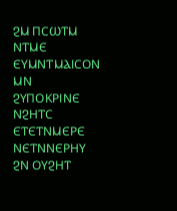ϨⲘ ⲠⲤⲰⲦⲘ ⲚⲦⲘⲈ ⲈⲨⲘⲚⲦⲘⲀⲒⲤⲞⲚ ⲘⲚ ϨⲨⲠⲞⲔⲢⲒⲚⲈ ⲚϨⲎⲦⲤ ⲈⲦⲈⲦⲚⲘⲈⲢⲈ ⲚⲈⲦⲚⲚⲈⲢⲎⲨ ϨⲚ ⲞⲨϨⲎⲦ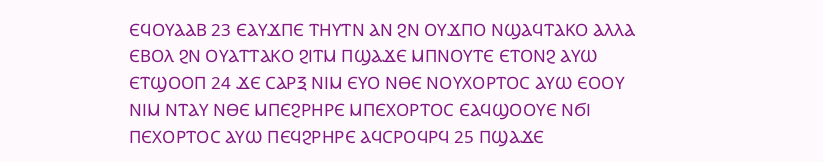ⲈϤⲞⲨⲀⲀⲂ 23 ⲈⲀⲨϪⲠⲈ ⲦⲎⲨⲦⲚ ⲀⲚ ϨⲚ ⲞⲨϪⲠⲞ ⲚϢⲀϤⲦⲀⲔⲞ ⲀⲖⲖⲀ ⲈⲂⲞⲖ ϨⲚ ⲞⲨⲀⲦⲦⲀⲔⲞ ϨⲒⲦⲘ ⲠϢⲀϪⲈ ⲘⲠⲚⲞⲨⲦⲈ ⲈⲦⲞⲚϨ ⲀⲨⲰ ⲈⲦϢⲞⲞⲠ 24 ϪⲈ ⲤⲀⲢⲜ ⲚⲒⲘ ⲈⲨⲞ ⲚⲐⲈ ⲚⲞⲨⲬⲞⲢⲦⲞⲤ ⲀⲨⲰ ⲈⲞⲞⲨ ⲚⲒⲘ ⲚⲦⲀⲨ ⲚⲐⲈ ⲘⲠⲈϨⲢⲎⲢⲈ ⲘⲠⲈⲬⲞⲢⲦⲞⲤ ⲈⲀϤϢⲞⲞⲨⲈ ⲚϬⲒ ⲠⲈⲬⲞⲢⲦⲞⲤ ⲀⲨⲰ ⲠⲈϤϨⲢⲎⲢⲈ ⲀϤⲤⲢⲞϤⲢϤ 25 ⲠϢⲀϪⲈ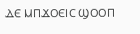ⲆⲈ ⲘⲠϪⲞⲈⲒⲤ ϢⲞⲞⲠ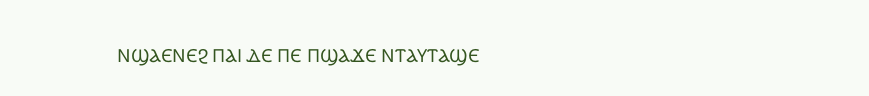ⲚϢⲀⲈⲚⲈϨ ⲠⲀⲒ ⲆⲈ ⲠⲈ ⲠϢⲀϪⲈ ⲚⲦⲀⲨⲦⲀϢⲈ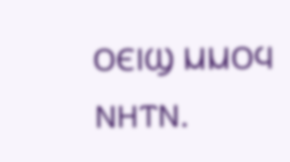ⲞⲈⲒϢ ⲘⲘⲞϤ ⲚⲎⲦⲚ.